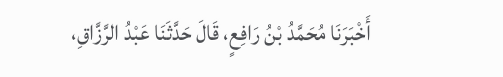أَخْبَرَنَا مُحَمَّدُ بْنُ رَافِعٍ، قَالَ حَدَّثَنَا عَبْدُ الرَّزَّاقِ،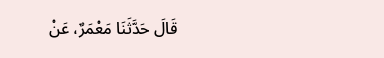قَالَ حَدَّثَنَا مَعْمَرٌ، عَنْ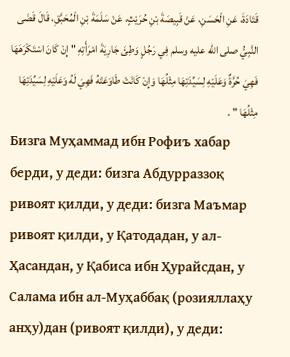قَتَادَةَ، عَنِ الْحَسَنِ، عَنْ قَبِيصَةَ بْنِ حُرَيْثٍ، عَنْ سَلَمَةَ بْنِ الْمُحَبَّقِ، قَالَ قَضَى النَّبِيُّ صلى الله عليه وسلم فِي رَجُلٍ وَطِئَ جَارِيَةَ امْرَأَتِهِ " إِنْ كَانَ اسْتَكْرَهَهَا فَهِيَ حُرَّةٌ وَعَلَيْهِ لِسَيِّدَتِهَا مِثْلُهَا وَإِنْ كَانَتْ طَاوَعَتْهُ فَهِيَ لَهُ وَعَلَيْهِ لِسَيِّدَتِهَا مِثْلُهَا " .
Бизга Муҳаммад ибн Рофиъ хабар берди, у деди: бизга Абдурраззоқ ривоят қилди, у деди: бизга Маъмар ривоят қилди, у Қатодадан, у ал-Ҳасандан, у Қабиса ибн Ҳурайсдан, у Салама ибн ал-Муҳаббақ (розияллаҳу анҳу)дан (ривоят қилди), у деди: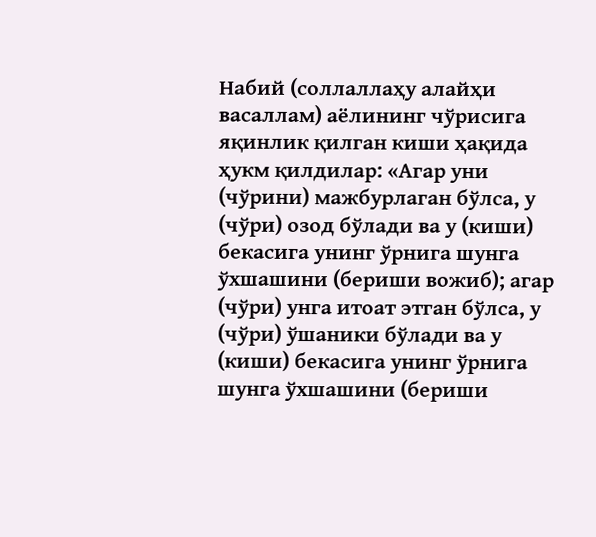Набий (соллаллаҳу алайҳи васаллам) аёлининг чўрисига яқинлик қилган киши ҳақида ҳукм қилдилар: «Агар уни (чўрини) мажбурлаган бўлса, у (чўри) озод бўлади ва у (киши) бекасига унинг ўрнига шунга ўхшашини (бериши вожиб); агар (чўри) унга итоат этган бўлса, у (чўри) ўшаники бўлади ва у (киши) бекасига унинг ўрнига шунга ўхшашини (бериши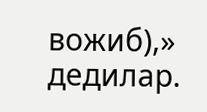вожиб),» дедилар.